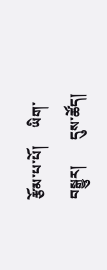རྩོམ་པ་པོ།     ཡིག་བསྒྱུར།       དུས་ཚོད།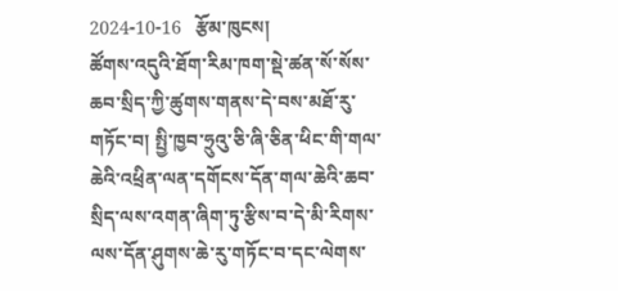2024-10-16   རྩོམ་ཁུངས།
ཚོགས་འདུའི་ཐོག་རིམ་ཁག་སྡེ་ཚན་སོ་སོས་ཆབ་སྲིད་ཀྱི་ཚུགས་གནས་དེ་བས་མཐོ་རུ་གཏོང་བ། སྤྱི་ཁྱབ་ཧྲུའུ་ཅི་ཞི་ཅིན་ཕིང་གི་གལ་ཆེའི་འཕྲིན་ལན་དགོངས་དོན་གལ་ཆེའི་ཆབ་སྲིད་ལས་འགན་ཞིག་ཏུ་རྩིས་བ་དེ་མི་རིགས་ལས་དོན་ཤུགས་ཆེ་རུ་གཏོང་བ་དང་ལེགས་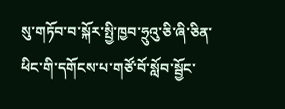སུ་གཏོབ་བ་སྐོར་སྤྱི་ཁྱབ་ཧྲུའུ་ཅི་ཞི་ཅིན་ཕིང་གི་དགོངས་པ་གཙོ་བོ་སློབ་སྦྱོང་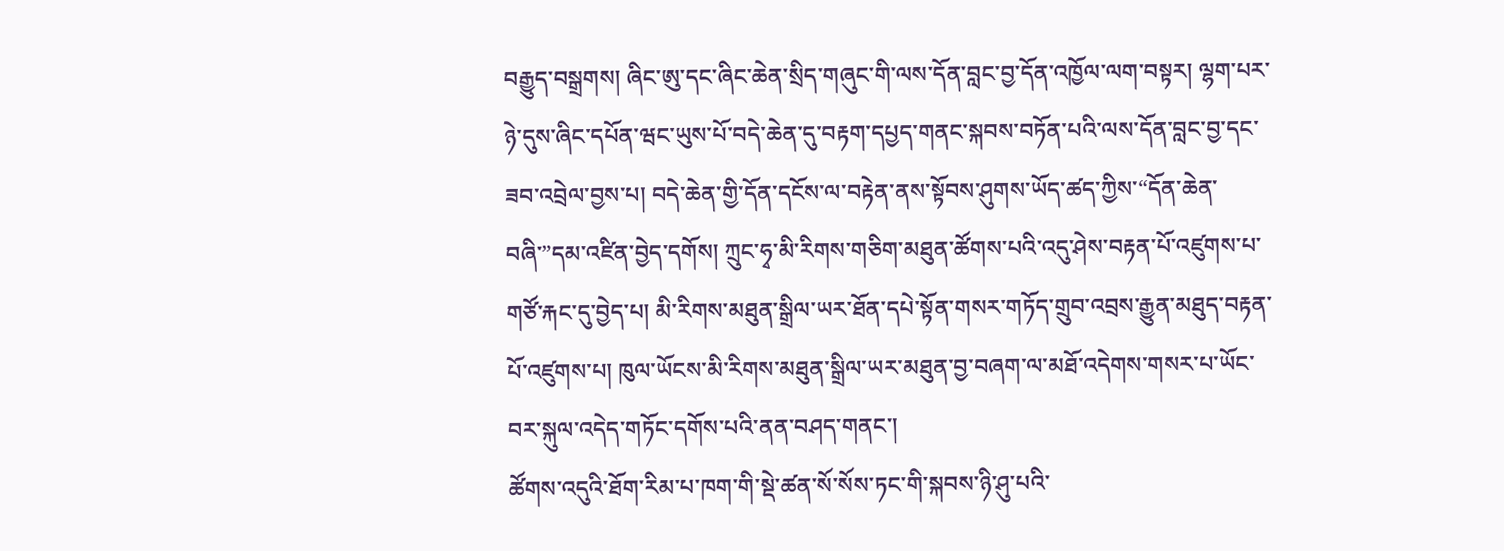བརྒྱུད་བསྒྲགས། ཞིང་ཨུ་དང་ཞིང་ཆེན་སྲིད་གཞུང་གི་ལས་དོན་བླང་བྱ་དོན་འཁྱོལ་ལག་བསྟར། ལྷག་པར་ཉེ་དུས་ཞིང་དཔོན་ཝང་ཡུས་པོ་བདེ་ཆེན་དུ་བརྟག་དཔྱད་གནང་སྐབས་བཏོན་པའི་ལས་དོན་བླང་བྱ་དང་ཟབ་འབྲེལ་བྱས་པ། བདེ་ཆེན་གྱི་དོན་དངོས་ལ་བརྟེན་ནས་སྟོབས་ཤུགས་ཡོད་ཚད་ཀྱིས་“དོན་ཆེན་བཞི་”དམ་འཛིན་བྱེད་དགོས། ཀྲུང་ཧྭ་མི་རིགས་གཅིག་མཐུན་ཚོགས་པའི་འདུ་ཤེས་བརྟན་པོ་འཛུགས་པ་གཙོ་རྐང་དུ་བྱེད་པ། མི་རིགས་མཐུན་སྒྲིལ་ཡར་ཐོན་དཔེ་སྟོན་གསར་གཏོད་གྲུབ་འབྲས་རྒྱུན་མཐུད་བརྟན་པོ་འཛུགས་པ། ཁུལ་ཡོངས་མི་རིགས་མཐུན་སྒྲིལ་ཡར་མཐུན་བྱ་བཞག་ལ་མཐོ་འདེགས་གསར་པ་ཡོང་བར་སྐུལ་འདེད་གཏོང་དགོས་པའི་ནན་བཤད་གནང་།
ཚོགས་འདུའི་ཐོག་རིམ་པ་ཁག་གི་སྡེ་ཚན་སོ་སོས་ཏང་གི་སྐབས་ཉི་ཤུ་པའི་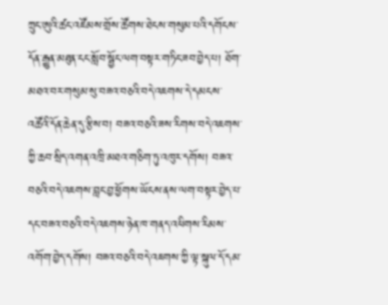ཀྲུང་ཨུའི་ཚང་འཛོམས་གྲོས་ཚོགས་ཐེངས་གསུམ་པའི་དགོངས་དོན་རྒྱུན་མཐུན་ངང་སློབ་སྦྱོང་ལག་བསྟར་གཏིང་ཟབ་བྱེད་པ། ཐོག་མཐའ་བར་གསུམ་སུ་བཟའ་བཅའི་བདེ་འཇགས་དེ་དམངས་འཚོའི་དོན་ཆེན་དུ་རྩིས་བ། བཟའ་བཅའི་ཟས་རིགས་བདེ་འཇགས་ཀྱི་ཆབ་སྲིད་འགན་འཁྲི་མཐའ་གཅིག་ཏུ་འཁུར་དགོས། བཟའ་བཅའི་བདེ་འཇགས་བླང་བྱ་ཕྱོགས་ཡོངས་ནས་ལག་བསྟར་བྱེད་པ་དང་བཟའ་བཅའི་བདེ་འཇགས་ཉེན་ཁ་གནད་འཕིགས་རིམས་འགོག་བྱེད་དགོས། བཟའ་བཅའི་བདེ་འཇགས་ཀྱི་ལྟ་སྐུལ་དོ་དམ་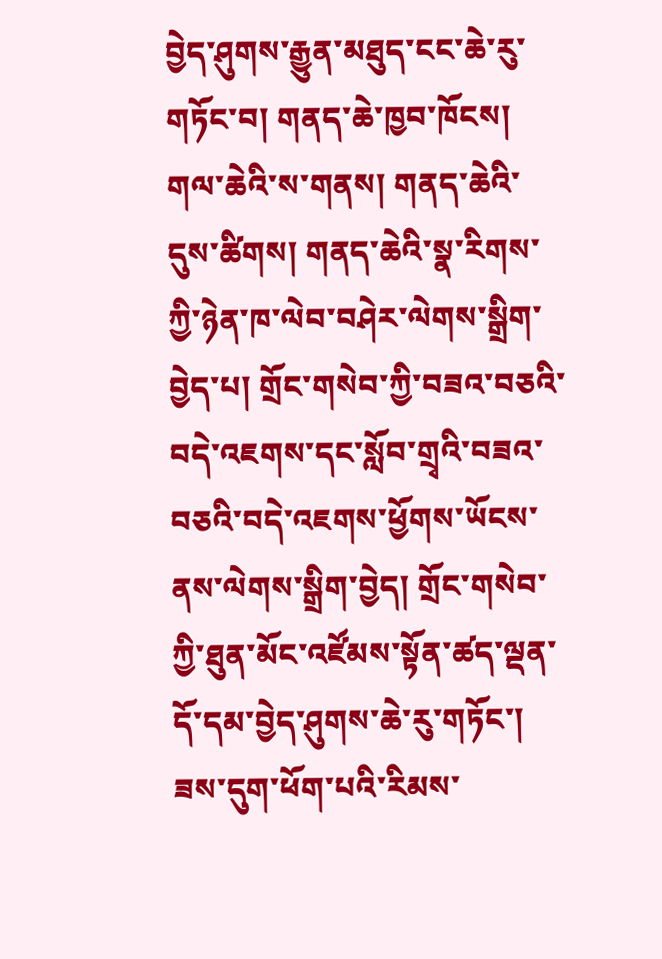བྱེད་ཤུགས་རྒྱུན་མཐུད་ངང་ཆེ་རུ་གཏོང་བ། གནད་ཆེ་ཁྱབ་ཁོངས། གལ་ཆེའི་ས་གནས། གནད་ཆེའི་དུས་ཚིགས། གནད་ཆེའི་སྣ་རིགས་ཀྱི་ཉེན་ཁ་ལེབ་བཤེར་ལེགས་སྒྲིག་བྱེད་པ། གྲོང་གསེབ་ཀྱི་བཟའ་བཅའི་བདེ་འཇགས་དང་སློབ་གྲྭའི་བཟའ་བཅའི་བདེ་འཇགས་ཕྱོགས་ཡོངས་ནས་ལེགས་སྒྲིག་བྱེད། གྲོང་གསེབ་ཀྱི་ཐུན་མོང་འཛོམས་སྟོན་ཚད་ལྡན་དོ་དམ་བྱེད་ཤུགས་ཆེ་རུ་གཏོང་། ཟས་དུག་ཕོག་པའི་རིམས་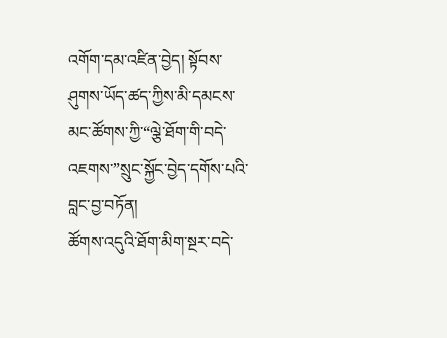འགོག་དམ་འཛིན་བྱེད། སྟོབས་ཤུགས་ཡོད་ཚད་ཀྱིས་མི་དམངས་མང་ཚོགས་ཀྱི་“ལྕེ་ཐོག་གི་བདེ་འཇགས་”སྲུང་སྐྱོང་བྱེད་དགོས་པའི་བླང་བྱ་བཏོན།
ཚོགས་འདུའི་ཐོག་མིག་སྔར་བདེ་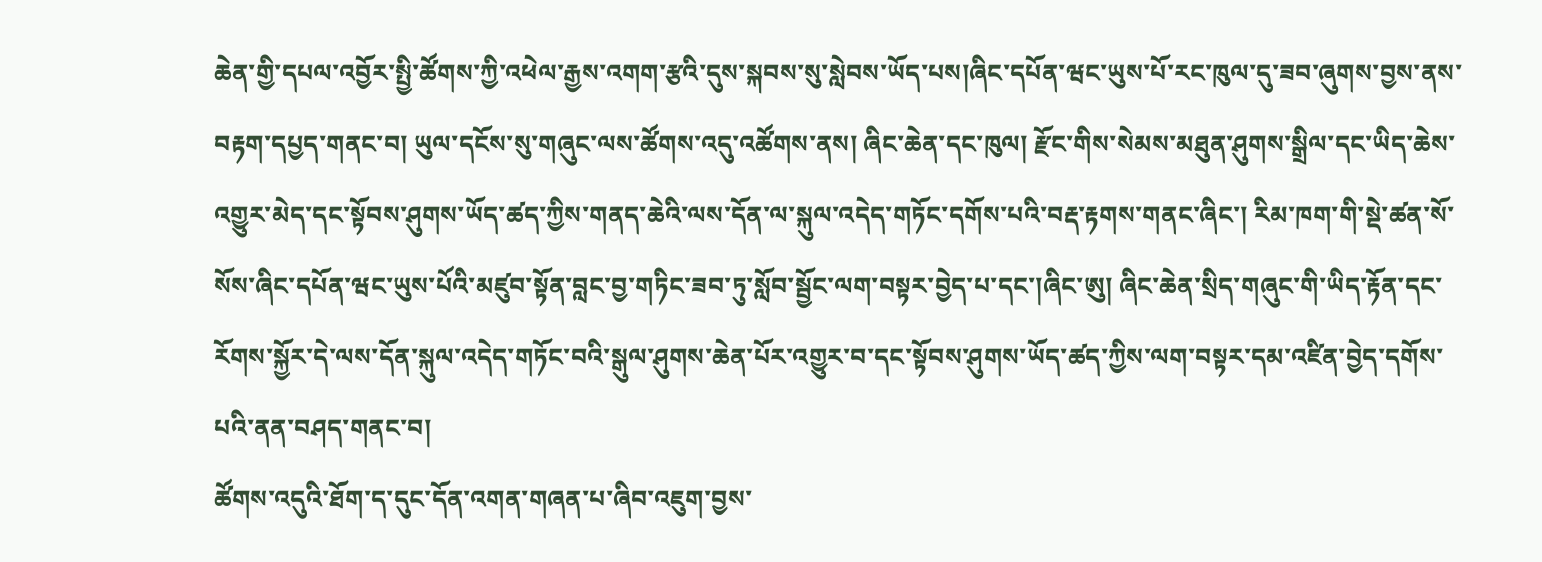ཆེན་གྱི་དཔལ་འབྱོར་སྤྱི་ཚོགས་ཀྱི་འཕེལ་རྒྱས་འགག་རྩའི་དུས་སྐབས་སུ་སླེབས་ཡོད་པས།ཞིང་དཔོན་ཝང་ཡུས་པོ་རང་ཁུལ་དུ་ཟབ་ཞུགས་བྱས་ནས་བརྟག་དཔྱད་གནང་བ། ཡུལ་དངོས་སུ་གཞུང་ལས་ཚོགས་འདུ་འཚོགས་ནས། ཞིང་ཆེན་དང་ཁུལ། རྫོང་གིས་སེམས་མཐུན་ཤུགས་སྒྲིལ་དང་ཡིད་ཆེས་འགྱུར་མེད་དང་སྟོབས་ཤུགས་ཡོད་ཚད་ཀྱིས་གནད་ཆེའི་ལས་དོན་ལ་སྐུལ་འདེད་གཏོང་དགོས་པའི་བརྡ་རྟགས་གནང་ཞིང་། རིམ་ཁག་གི་སྡེ་ཚན་སོ་སོས་ཞིང་དཔོན་ཝང་ཡུས་པོའི་མཛུབ་སྟོན་བླང་བྱ་གཏིང་ཟབ་ཏུ་སློབ་སྦྱོང་ལག་བསྟར་བྱེད་པ་དང་།ཞིང་ཨུ། ཞིང་ཆེན་སྲིད་གཞུང་གི་ཡིད་རྟོན་དང་རོགས་སྐྱོར་དེ་ལས་དོན་སྐུལ་འདེད་གཏོང་བའི་སྒུལ་ཤུགས་ཆེན་པོར་འགྱུར་བ་དང་སྟོབས་ཤུགས་ཡོད་ཚད་ཀྱིས་ལག་བསྟར་དམ་འཛིན་བྱེད་དགོས་པའི་ནན་བཤད་གནང་བ།
ཚོགས་འདུའི་ཐོག་ད་དུང་དོན་འགན་གཞན་པ་ཞིབ་འཇུག་བྱས་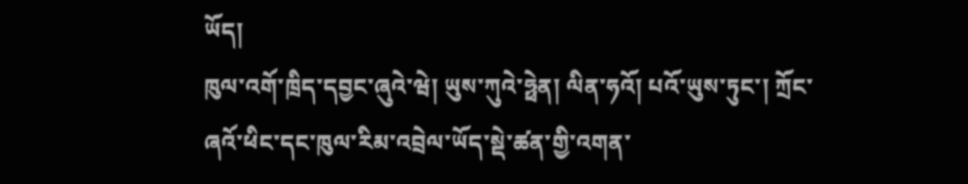ཡོད།
ཁུལ་འགོ་ཁྲིད་དབྱང་ཞུའེ་ཝེ། ཡུས་ཀུའེ་ཧྥེན། ལིན་ཧའོ། པའོ་ཡུས་ཏུང་། ཀྲོང་ཞའོ་ཕིང་དང་ཁུལ་རིམ་འབྲེལ་ཡོད་སྡེ་ཚན་གྱི་འགན་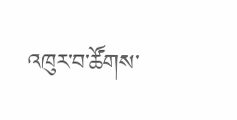འཁུར་བ་ཚོགས་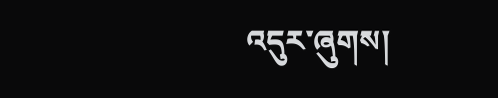འདུར་ཞུགས།